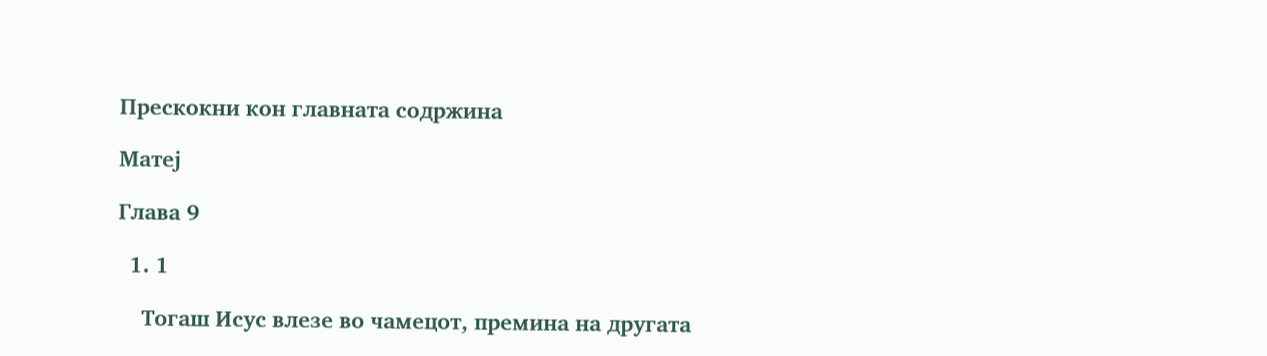Прескокни кон главната содржина

Матеј

Глава 9

  1. 1

    Тогаш Исус влезе во чамецот, премина на другата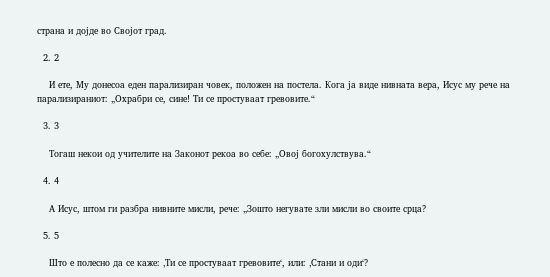страна и дојде во Својот град.

  2. 2

    И ете, Му донесоа еден парализиран човек, положен на постела. Кога ја виде нивната вера, Исус му рече на парализираниот: „Охрабри се, сине! Ти се простуваат гревовите.“

  3. 3

    Тогаш некои од учителите на Законот рекоа во себе: „Овој богохулствува.“

  4. 4

    А Исус, штом ги разбра нивните мисли, рече: „Зошто негувате зли мисли во своите срца?

  5. 5

    Што е полесно да се каже: ‚Ти се простуваат гревовите‘, или: ‚Стани и оди‘?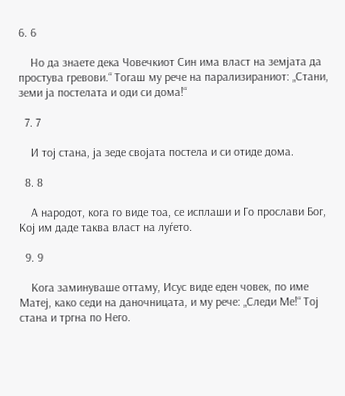6. 6

    Но да знаете дека Човечкиот Син има власт на земјата да простува гревови.“ Тогаш му рече на парализираниот: „Стани, земи ја постелата и оди си дома!“

  7. 7

    И тој стана, ја зеде својата постела и си отиде дома.

  8. 8

    А народот, кога го виде тоа, се исплаши и Го прослави Бог, Кој им даде таква власт на луѓето.

  9. 9

    Кога заминуваше оттаму, Исус виде еден човек, по име Матеј, како седи на даночницата, и му рече: „Следи Ме!“ Тој стана и тргна по Него.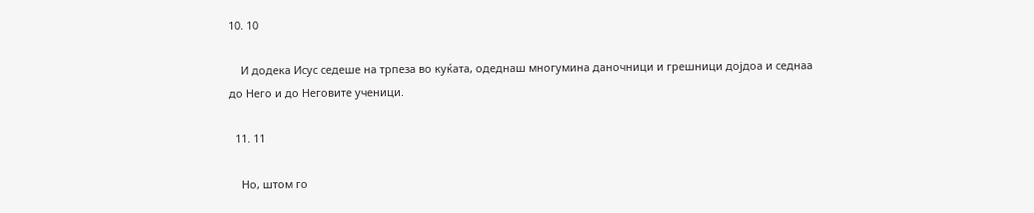10. 10

    И додека Исус седеше на трпеза во куќата, одеднаш многумина даночници и грешници дојдоа и седнаа до Него и до Неговите ученици.

  11. 11

    Но, штом го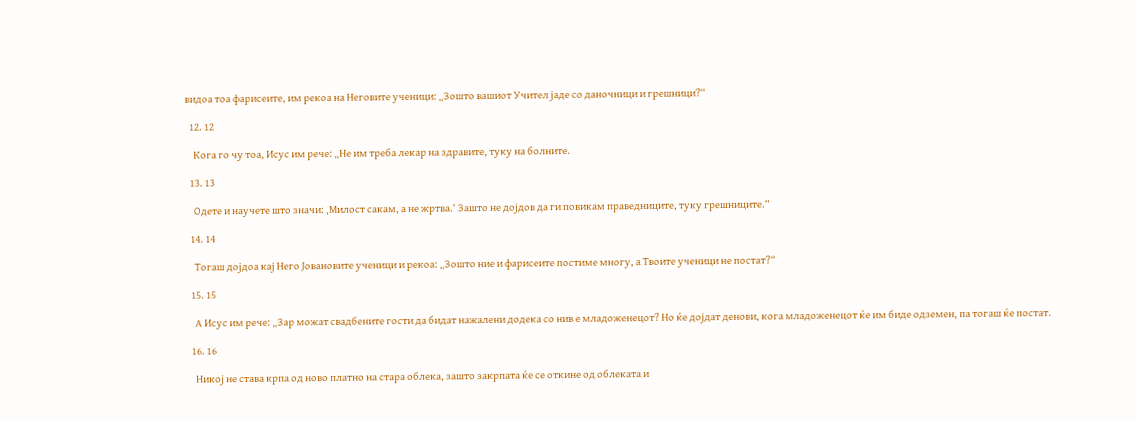видоа тоа фарисеите, им рекоа на Неговите ученици: „Зошто вашиот Учител јаде со даночници и грешници?“

  12. 12

    Кога го чу тоа, Исус им рече: „Не им треба лекар на здравите, туку на болните.

  13. 13

    Одете и научете што значи: ‚Милост сакам, а не жртва.‘ Зашто не дојдов да ги повикам праведниците, туку грешниците.“

  14. 14

    Тогаш дојдоа кај Него Јовановите ученици и рекоа: „Зошто ние и фарисеите постиме многу, а Твоите ученици не постат?“

  15. 15

    А Исус им рече: „Зар можат свадбените гости да бидат нажалени додека со нив е младоженецот? Но ќе дојдат денови, кога младоженецот ќе им биде одземен, па тогаш ќе постат.

  16. 16

    Никој не става крпа од ново платно на стара облека, зашто закрпата ќе се откине од облеката и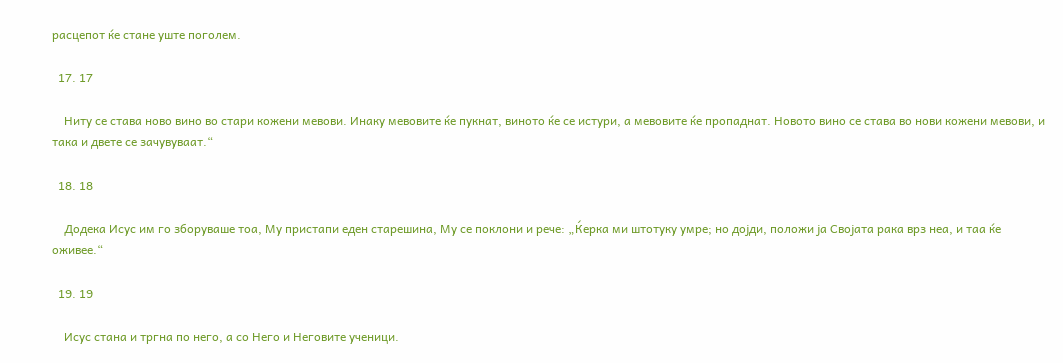расцепот ќе стане уште поголем.

  17. 17

    Ниту се става ново вино во стари кожени мевови. Инаку мевовите ќе пукнат, виното ќе се истури, а мевовите ќе пропаднат. Новото вино се става во нови кожени мевови, и така и двете се зачувуваат.“

  18. 18

    Додека Исус им го зборуваше тоа, Му пристапи еден старешина, Му се поклони и рече: „Ќерка ми штотуку умре; но дојди, положи ја Својата рака врз неа, и таа ќе оживее.“

  19. 19

    Исус стана и тргна по него, а со Него и Неговите ученици.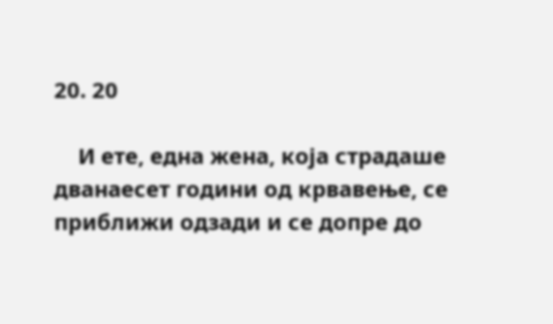20. 20

    И ете, една жена, која страдаше дванаесет години од крвавење, се приближи одзади и се допре до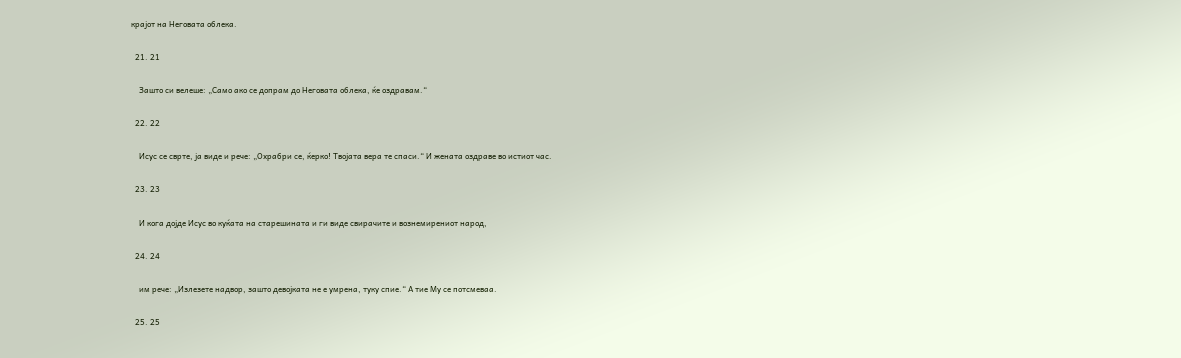крајот на Неговата облека.

  21. 21

    Зашто си велеше: „Само ако се допрам до Неговата облека, ќе оздравам.“

  22. 22

    Исус се сврте, ја виде и рече: „Охрабри се, ќерко! Твојата вера те спаси.“ И жената оздраве во истиот час.

  23. 23

    И кога дојде Исус во куќата на старешината и ги виде свирачите и вознемирениот народ,

  24. 24

    им рече: „Излезете надвор, зашто девојката не е умрена, туку спие.“ А тие Му се потсмеваа.

  25. 25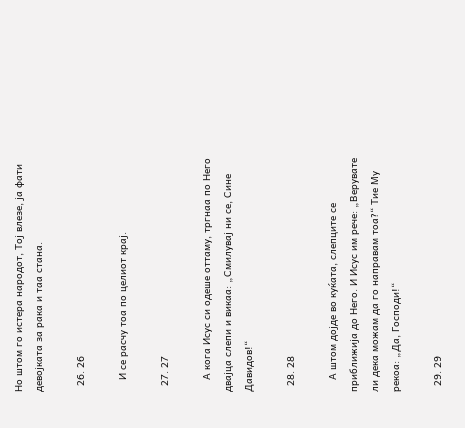Но штом го истера народот, Тој влезе, ја фати девојката за рака и таа стана.

  26. 26

    И се расчу тоа по целиот крај.

  27. 27

    А кога Исус си одеше оттаму, тргнаа по Него двајца слепи и викаа: „Смилувај ни се, Сине Давидов!“

  28. 28

    А штом дојде во куќата, слепците се приближија до Него. И Исус им рече: „Верувате ли дека можам да го направам тоа?“ Тие Му рекоа: „Да, Господи!“

  29. 29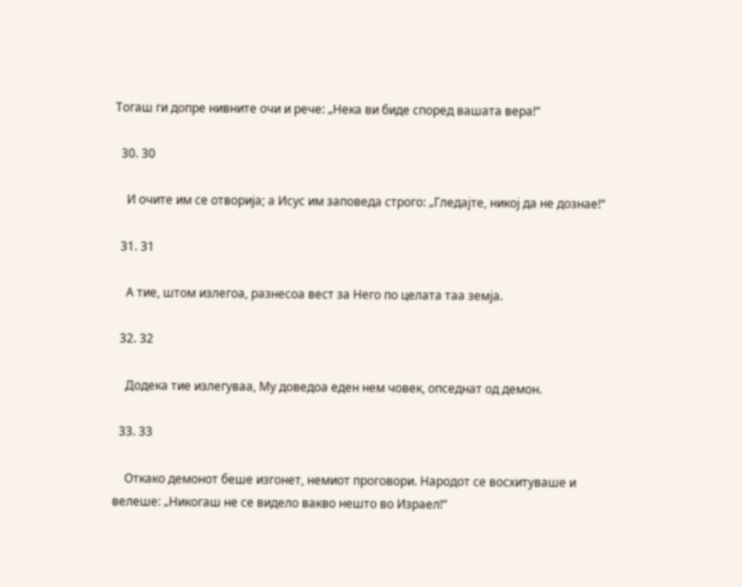Тогаш ги допре нивните очи и рече: „Нека ви биде според вашата вера!“

  30. 30

    И очите им се отворија; а Исус им заповеда строго: „Гледајте, никој да не дознае!“

  31. 31

    А тие, штом излегоа, разнесоа вест за Него по целата таа земја.

  32. 32

    Додека тие излегуваа, Му доведоа еден нем човек, опседнат од демон.

  33. 33

    Откако демонот беше изгонет, немиот проговори. Народот се восхитуваше и велеше: „Никогаш не се видело вакво нешто во Израел!“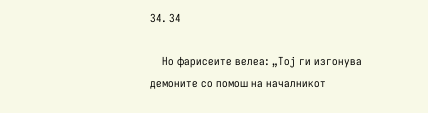34. 34

    Но фарисеите велеа: „Тој ги изгонува демоните со помош на началникот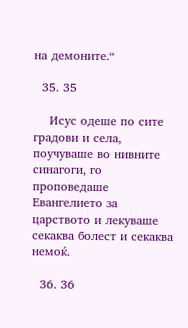на демоните.“

  35. 35

    Исус одеше по сите градови и села, поучуваше во нивните синагоги, го проповедаше Евангелието за царството и лекуваше секаква болест и секаква немоќ.

  36. 36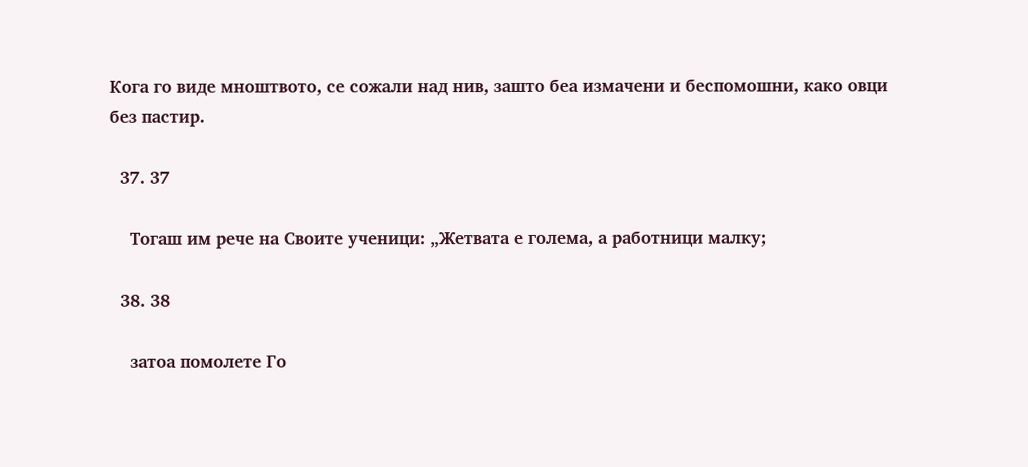Кога го виде мноштвото, се сожали над нив, зашто беа измачени и беспомошни, како овци без пастир.

  37. 37

    Тогаш им рече на Своите ученици: „Жетвата е голема, а работници малку;

  38. 38

    затоа помолете Го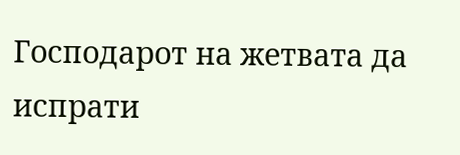Господарот на жетвата да испрати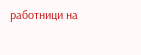работници на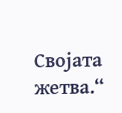Својата жетва.“